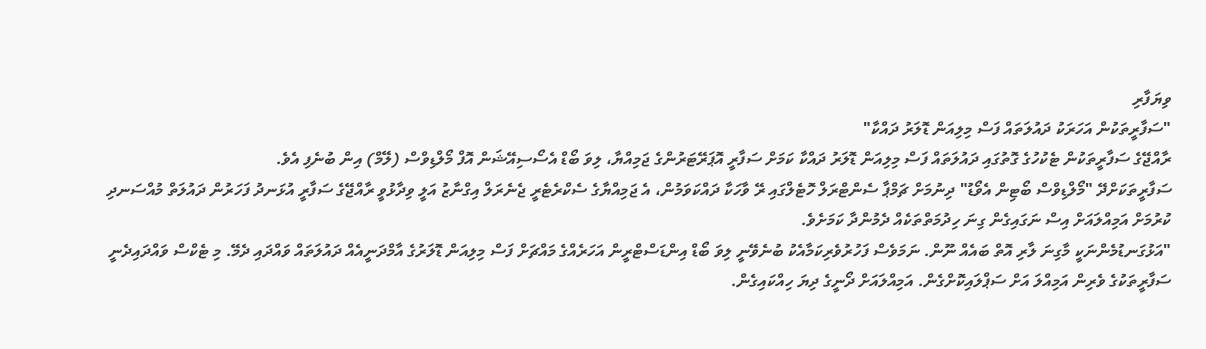ވިޔަފާރި
"ސަފާރީތަކުން އަހަރަކު ދައުލަތައް ފަސް މިލިއަން ޑޮލަރު ދައްކާ"
ރާއްޖޭގެ ސަފާރީތަކުން ޓެކުހުގެ ގޮތުގައި ދައުލަތައް ފަސް މިލިއަން ޑޮލަރު ދައްކާ ކަމަށް ސަފާރީ އޮޕަރޭޓަރުންގެ ޖަމިއްޔާ، ލިވަ ބޯޑް އެސޯސިއޭޝަން އޮފް މޯލްޑިވްސް (ލޭމް) އިން ބުނެފި އެވެ.
ސަފާރީތަކަށްދޭ "މޯލްޑިވްސް ބޯޓިން އެވޯޑު" ދިނުމަށް ޗަމްޕާ ސެންޓްރަލް ހޮޓެލްގައި ރޭ ވާހަކާ ދައްކަވަމުން، އެ ޖަމިއްޔާގެ ސެކްރެޓެރީ ޖެނެރަލް އިގްނާޒު އަލީ ވިދާޅުވީ ރާއްޖޭގެ ސަފާރީ އުޅަނދު ފަހަރުން ދައުލަތް މުއްސަނދި ކުރުމަށް އަމިއްލައަށް އިސް ނަގައިގެން ގިނަ ހިދުމަތްތަކެއް ދެމުންދާ ކަމަށެވެ.
"އަޅުގަނޑުމެންނަކީ މާގިނަ ލާރި އޮތް ބައެއް ނޫން. ނަމަވެސް ފަހުރުވެރިކަމާއެކު ބުނެވޭނީ ލިވަ ބޯޑް އިންޑަސްޓްރީން އަހަރެއްގެ މައްޗަށް ފަސް މިލިއަން ޑޮލަރުގެ އާމްދަނީއެއް ދައުލަތައް ވައްދައި ދެމޭ. މި ޓެކްސް ވައްދައިދެނީ ސަފާރީތަކުގެ ވެރިން އަމިއްލަ އަށް ސަޕްލައިކޮށްގެން. އަމިއްލައަށް ދޯނީގެ ދިޔަ ހިއްކައިގެން.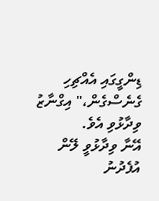ޑިންގީގައި އެއްޗިހި ގެނެސްގެން،" އިގްނާޒު ވިދާޅުވި އެވެ.
އޭނާ ވިދާޅުވީ ލޭން އުފެދުނު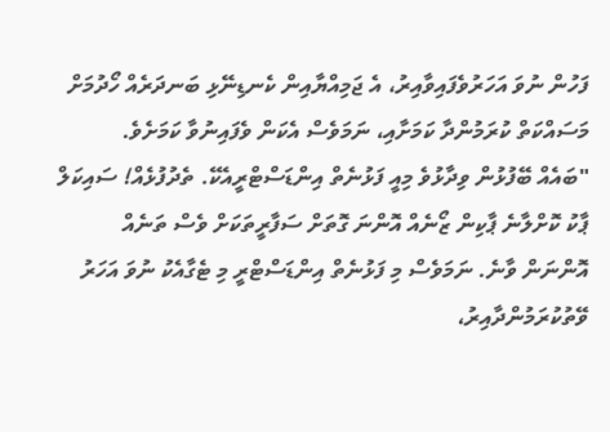ފަހުން ނުވަ އަހަރުވެފައިވާއިރު، އެ ޖަމިއްޔާއިން ކެނޑިނޭޅި ބަނދަރެއް ހޯދުމަށް މަސައްކަތް ކުރަމުންދާ ކަމަށާއި، ނަމަވެސް އެކަން ވެފައިނުވާ ކަމަށެވެ.
"ބައެއް ބޭފުޅުން ވިދާޅުވެ މިއީ ފަޅުނެތް އިންޑަސްޓްރީއެކޭ. ތެދުފުޅެއް! ސައިކަލް ޕާކު ކޮށްލާނެ ޕާކިން ޒޯނެއް އޮންނަ ގޮތަށް ސަފާރީތަކަށް ވެސް ތަނެއް އޮންނަން ވާނެ. ނަމަވެސް މި ފަޅުނެތް އިންޑަސްޓްރީ މި ޓެގާއެކު ނުވަ އަހަރު ވޭތުކުރަމުންދާއިރު،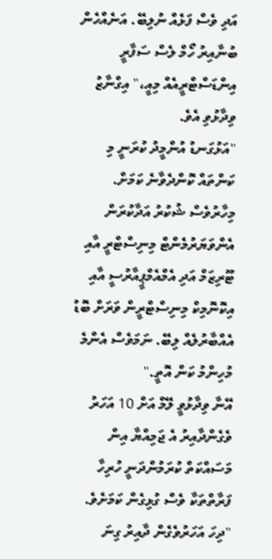އަދި ވެސް ފަޅެއް ނުލިބޭ. އަނެއްހެން ބުނާއިރު ހޯމް ލެސް ސަފާރީ އިންޑަސްޓްރީއެއް މިއީ،" އިގްނާޒު ވިދާޅުވި އެވެ.
"އަޅުގަނޑު އުންމީދު ކުރަނީ މި ކަންތައް ކޮންދެވާނެ ކަމަށް. މިހާރުވެސް ޝުކުރު އަދާކުރަން އެންވަޔަރުމެންޓް މިނިސްޓްރީ އާއި ޓޫރިޒަމް އަދި އެމްއެމްޕީއާރުސީ އާއި އިކޮނޮމިކް މިނިސްޓްރީން ވަރަށް ބޮޑު އެއްބާރުލެއް ލިބޭ. ނަމަވެސް އެންމެ މުހިންމު ކަން އޮތީ."
އޭނާ ވިދާޅުވީ ލޭމް އަށް 10 އަހަރު ވެގެންދާއިރު އެ ޖަމިއްޔާ އިން މަސައްކަތް ކުރަމުންދަނީ ހުރިހާ ފަރާތްތަކާ ވެސް ގުޅިގެން ކަމަށެވެ.
"ދިހަ އަހަރުވެގެން ދާއިރު ގިނަ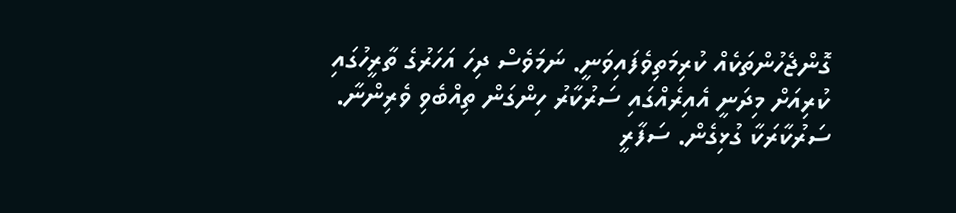ގޮންޖެހުންތަކެއް ކުރިމަތިވެފައިވަނީ. ނަމަވެސް ދިހަ އަހަރުގެ ތާރީހުގައި ކުރިއަށް މިދަނީ އެއިރެއްގައި ސަރުކާރު ހިންގަން ތިއްބެވި ވެރިންނާ. ސަރުކާރަކާ ގުޅިގެން. ސަފާރީ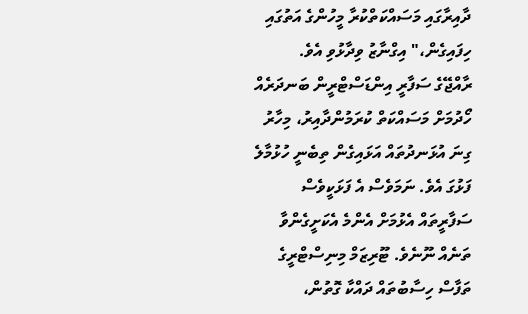ދާއިރާގައި މަސައްކަތްކުރާ މީހުންގެ އަތުގައި ހިފައިގެން،" އިގްނާޒު ވިދާޅުވި އެވެ.
ރާއްޖޭގެ ސަފާރީ އިންޑަސްޓްރީން ބަނދަރެއް ހޯދުމަށް މަސައްކަތް ކުރަމުންދާއިރު، މިހާރު ގިނަ އުޅަނދުތައް އަޅައިގެން ތިބެނީ ހުޅުމާލެ ފަޅުގަ އެވެ. ނަމަވެސް އެ ފަޅަކީވެސް ސަފާރީތައް އެޅުމަށް އެންމެ އެކަށީގެންވާ ތަނެއް ނޫނެވެ. ޓޫރިޒަމް މިނިސްޓްރީގެ ތަފާސް ހިސާބުތައް ދައްކާ ގޮތުން،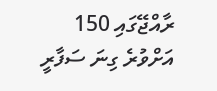ރާއްޖޭގައި 150 އަށްވުރެ ގިނަ ސަފާރީ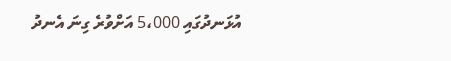އުޅަނދުގައި 5،000 އަށްވުރެ ގިނަ އެނދު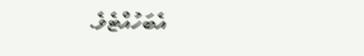އެބަހުއްޓެވެ.